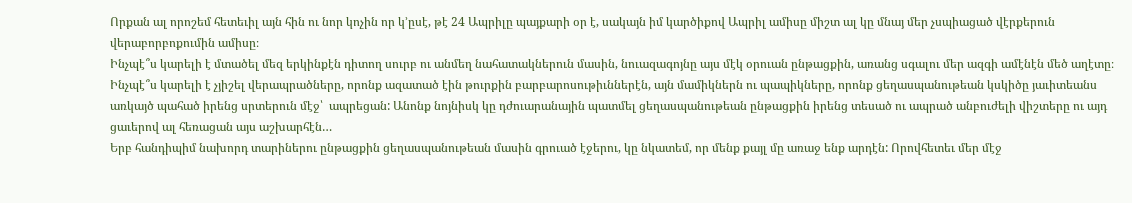Որքան ալ որոշեմ հետեւիլ այն հին ու նոր կոչին որ կ’ըսէ, թէ 24 Ապրիլը պայքարի օր է, սակայն իմ կարծիքով Ապրիլ ամիսը միշտ ալ կը մնայ մեր չսպիացած վէրքերուն վերաբորբոքումին ամիսը։
Ինչպէ՞ս կարելի է մտածել մեզ երկինքէն դիտող սուրբ ու անմեղ նահատակներուն մասին, նուազագոյնը այս մէկ օրուան ընթացքին, առանց սգալու մեր ազգի ամէնէն մեծ աղէտը։
Ինչպէ՞ս կարելի է չյիշել վերապրածները, որոնք ազատած էին թուրքին բարբարոսութիւններէն, այն մամիկներն ու պապիկները, որոնք ցեղասպանութեան կսկիծը յաւիտեանս առկայծ պահած իրենց սրտերուն մէջ՝  ապրեցան: Անոնք նոյնիսկ կը դժուարանային պատմել ցեղասպանութեան ընթացքին իրենց տեսած ու ապրած անբուժելի վիշտերը ու այդ ցաւերով ալ հեռացան այս աշխարհէն…
Երբ հանդիպիմ նախորդ տարիներու ընթացքին ցեղասպանութեան մասին գրուած էջերու, կը նկատեմ, որ մենք քայլ մը առաջ ենք արդէն: Որովհետեւ մեր մէջ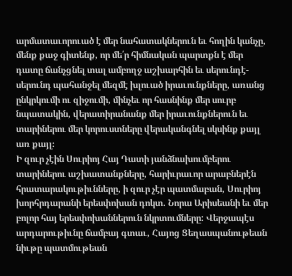արմատաւորուած է մեր նահատակներուն եւ հողին կանչը, մենք քաջ գիտենք, որ մե՛ր հիմնական պարտքն է մեր դատը ճանչցնել տալ ամբողջ աշխարհին եւ սերունդէ-սերունդ պահանջել մեզմէ խլուած իրաւունքները, առանց ընկրկումի ու զիջումի, մինչեւ որ հասնինք մեր սուրբ նպատակին, վերատիրանանք մեր իրաւունքներուն եւ տարիներու մեր կորուստները վերականգնել սկսինք քայլ առ քայլ։
Ի զուր չէին Սուրիոյ Հայ Դատի յանձնախումբերու տարիներու աշխատանքները, հարիւրաւոր արաբներէն հրատարակութիւնները, ի զուր չէր պատմաբան, Սուրիոյ խորհրդարանի երեսփոխան դոկտ. Նորա Արիսեանի եւ մեր բոլոր հայ երեսփոխաններուն նկրտումները: Վերջապէս արդարութիւնը ճամբայ գտաւ, Հայոց Ցեղասպանութեան նիւթը պատմութեան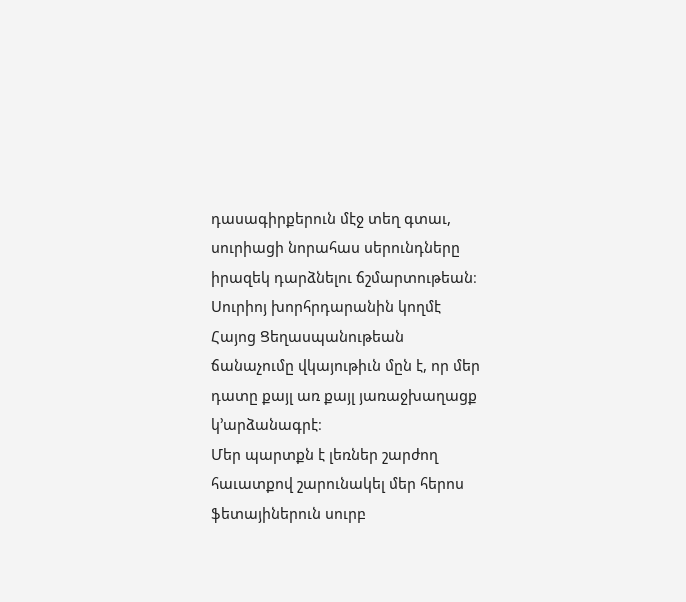դասագիրքերուն մէջ տեղ գտաւ, սուրիացի նորահաս սերունդները իրազեկ դարձնելու ճշմարտութեան։ Սուրիոյ խորհրդարանին կողմէ Հայոց Ցեղասպանութեան ճանաչումը վկայութիւն մըն է, որ մեր դատը քայլ առ քայլ յառաջխաղացք կ’արձանագրէ։
Մեր պարտքն է լեռներ շարժող հաւատքով շարունակել մեր հերոս ֆետայիներուն սուրբ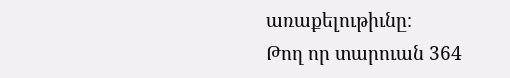առաքելութիւնը։
Թող որ տարուան 364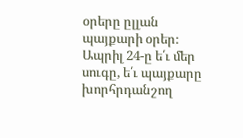օրերը ըլլան պայքարի օրեր։ Ապրիլ 24-ը ե՛ւ մեր սուգը, ե՛ւ պայքարը խորհրդանշող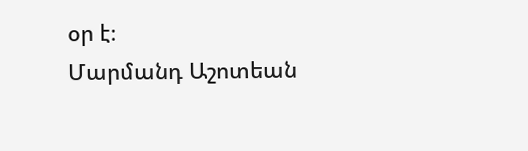օր է։
Մարմանդ Աշոտեան